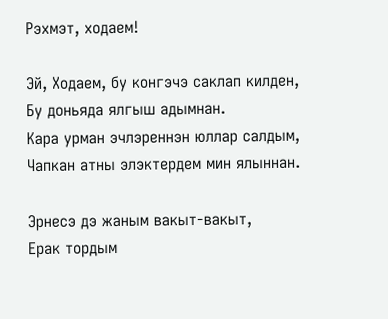Рэхмэт, ходаем!

Эй, Ходаем, бу конгэчэ саклап килден,
Бу доньяда ялгыш адымнан.
Кара урман эчлэреннэн юллар салдым,
Чапкан атны элэктердем мин ялыннан.

Эрнесэ дэ жаным вакыт-вакыт,
Ерак тордым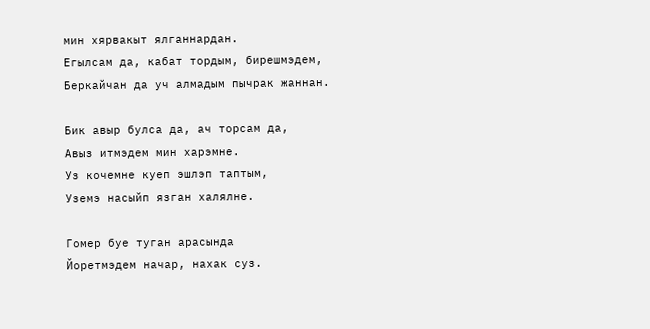мин хярвакыт ялганнардан.
Егылсам да, кабат тордым, бирешмэдем,
Беркайчан да уч алмадым пычрак жаннан.

Бик авыр булса да, ач торсам да,
Авыз итмэдем мин харэмне.
Уз кочемне куеп эшлэп таптым,
Уземэ насыйп язган халялне.

Гомер буе туган арасында
Йоретмэдем начар, нахак суз.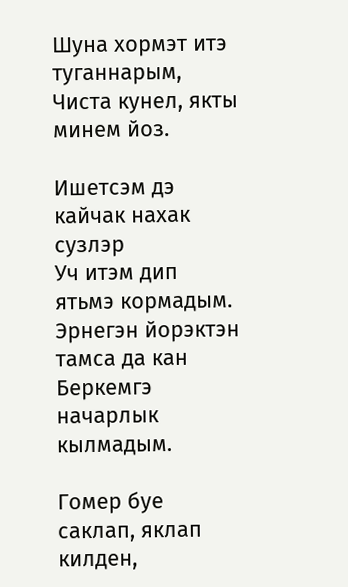Шуна хормэт итэ туганнарым,
Чиста кунел, якты минем йоз.

Ишетсэм дэ кайчак нахак сузлэр
Уч итэм дип ятьмэ кормадым.
Эрнегэн йорэктэн тамса да кан
Беркемгэ начарлык кылмадым.

Гомер буе саклап, яклап килден,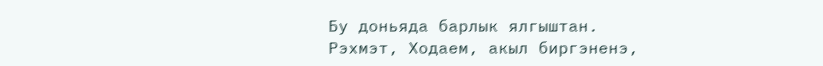Бу доньяда барлык ялгыштан.
Рэхмэт, Ходаем, акыл биргэненэ,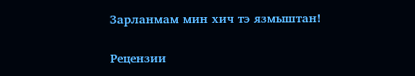Зарланмам мин хич тэ язмыштан!


Рецензии